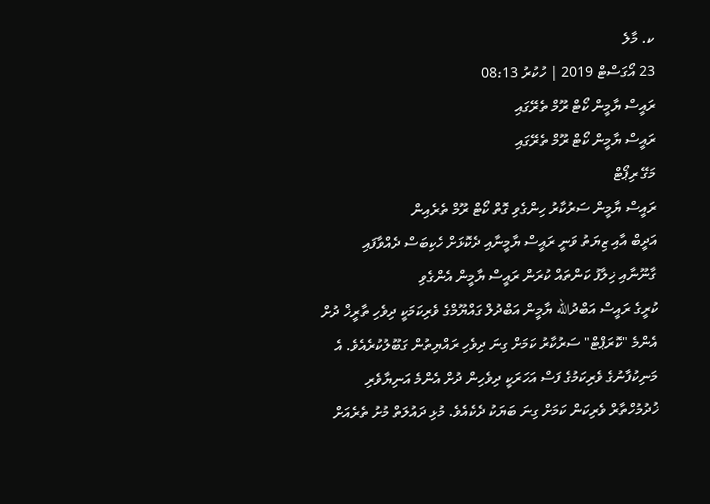ކ. މާލެ
23 އޯގަސްޓް 2019 | ހުކުރު 08:13
ރައީސް ޔާމީން ކޯޓް ރޫމް ތެރޭގައި
ރައީސް ޔާމީން ކޯޓް ރޫމް ތެރޭގައި
މަގޭ ރިޕޯޓް
ރައީސް ޔާމީން ސަރުކާރު ހިންގެވި ގޮތް ކޯޓް ރޫމް ތެރެއިން
އަދީބް އާއި ޒިޔަތު ވަނީ ރައީސް ޔާމީނާއި ދެކޮޅަށް ހެކިބަސް ދެއްވާފައި
ގާނޫނާއި ޚިލާފު ކަންތައް ކުރަން ރައީސް ޔާމީން އެންގެވި
ކުރީގެ ރައީސް އަބްދުالله ޔާމީން އަބްދުލް ގައްޔޫމްގެ ވެރިކަމަކީ ދިވެހި ތާރީޚް ދުށް އެންމެ "ކޮރަޕްޓް" ސަރުކާރު ކަމަށް ގިނަ ދިވެހި ރައްޔިތުން ގަބޫލުކުރެއެވެ. އެ މަނިކުފާނުގެ ވެރިކަމުގެ ފަސް އަހަރަކީ ދިވެހިން ދުށް އެންމެ އަނިޔާވެރި ޚުދުމުހްތާރް ވެރިކަން ކަމަށް ގިނަ ބަޔަކު ދެކެއެވެ. މުޅި ދައުލަތް މުށު ތެރެއަށް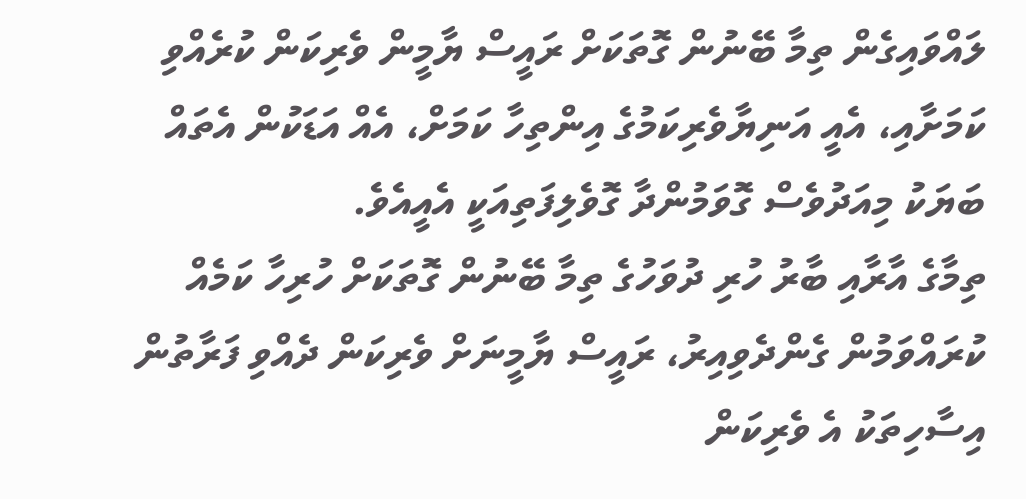ލައްވައިގެން ތިމާ ބޭނުން ގޮތަކަށް ރައީސް ޔާމީން ވެރިކަން ކުރެއްވި ކަމަށާއި، އެއީ އަނިޔާވެރިކަމުގެ އިންތިހާ ކަމަށް، އެއް އަޑަކުން އެތައް ބަޔަކު މިއަދުވެސް ގޮވަމުންދާ ގޮވެލިފަތިއަކީ އެއީއެވެ.
ތިމާގެ އާރާއި ބާރު ހުރި ދުވަހުގެ ތިމާ ބޭނުން ގޮތަކަށް ހުރިހާ ކަމެއް ކުރައްވަމުން ގެންދެވިއިރު، ރައީސް ޔާމީނަށް ވެރިކަން ދެއްވި ފަރާތުން އިސާހިތަކު އެ ވެރިކަން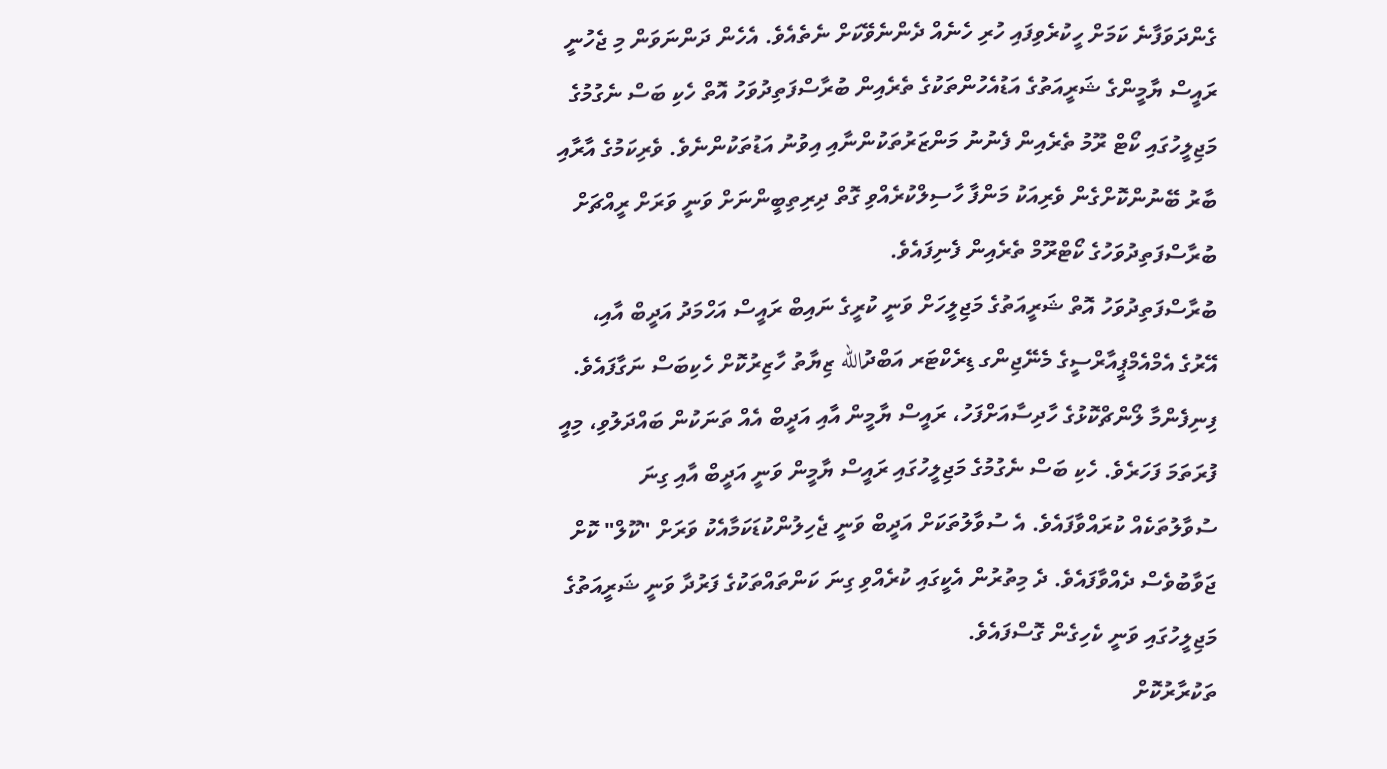ގެންދަވަފާނެ ކަމަށް ހީކުރެވިފައި ހުރި ހެނެއް ދެންނެވޭކަށް ނެތެއެވެ. އެހެން ދަންނަވަން މި ޖެހުނީ ރައީސް ޔާމީންގެ ޝަރީއަތުގެ އަޑުއެހުންތަކުގެ ތެރެއިން ބުރާސްފަތިދުވަހު އޮތް ހެކި ބަސް ނެގުމުގެ މަޖިލީހުގައި ކޯޓް ރޫމު ތެރެއިން ފެނުނު މަންޒަރުތަކުންނާއި އިވުނު އަޑުތަކުންނެވެ. ވެރިކަމުގެ އާރާއި ބާރު ބޭނުންކޮށްގެން ވެރިއަކު މަންފާ ހާސިލްކުރެއްވި ގޮތް ދިރިތިބީންނަށް ވަނީ ވަރަށް ރީއްޗަށް ބުރާސްފަތިދުވަހުގެ ކޯޓްރޫމް ތެރެއިން ފެނިފައެވެ.
ބުރާސްފަތިދުވަހު އޮތް ޝަރީއަތުގެ މަޖިލީހަށް ވަނީ ކުރީގެ ނައިބް ރައީސް އަހްމަދު އަދީބް އާއި، އޭރުގެ އެމްއެމްޕީއާރްސީގެ މެނޭޖިންގ ޑިރެކްޓަރ އަބްދުالله ޒިޔާތު ހާޒިރުކޮށް ހެކިބަސް ނަގާފައެވެ.
ފިނިފެންމާ ލޯންޗްކޮޅުގެ ހާދިސާއަށްފަހު، ރައީސް ޔާމީން އާއި އަދީބް އެއް ތަނަކުން ބައްދަލުވި، މިއީ ފުރަތަމަ ފަހަރެވެ. ހެކި ބަސް ނެގުމުގެ މަޖިލީހުގައި ރައީސް ޔާމީން ވަނީ އަދީބް އާއި ގިނަ ސުވާލުތަކެއް ކުރައްވާފައެވެ. އެ ސުވާލުތަކަށް އަދީބް ވަނީ ޖެހިލުންކުޑަކަމާއެކު ވަރަށް "ކޫލް" ކޮށް ޖަވާބުވެސް ދެއްވާފައެވެ. ދެ މިތުރުން އެކީގައި ކުރެއްވި ގިނަ ކަންތައްތަކުގެ ފަރުދާ ވަނީ ޝަރީއަތުގެ މަޖިލީހުގައި ވަނީ ކެހިގެން ގޮސްފައެވެ.
ތަކުރާރުކޮށް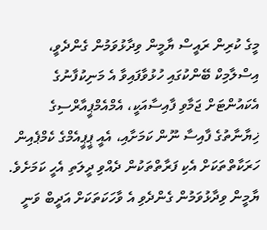މީގެ ކުރިން ރައީސް ޔާމީން ވިދާޅުވަމުން ގެންދެވީ، އިސްލާމިކް ބޭންކުގައި ހުޅުވާފައިވާ އެ މަނިކުފާނުގެ އެކައުންޓަށް ޖަމާވި ފާއިސާއަކީ، އެމްއެމްޕީއާރްސިގެ ޚިޔާނާތުގެ ފާއިސާ ނޫން ކަމަށާއި، އެއީ ޕީޕީއެމްގެ ކެމްޕެއިން ހަރަކާތްތަކަށް އެކި ފަރާތްތަކުން ދެއްވި ދީލަތި އެހީ ކަމަށެވެ.
ޔާމީން ވިދާޅުވަމުން ގެންދެވި އެ ވާހަކަތަކަށް އަދީބް ވަނީ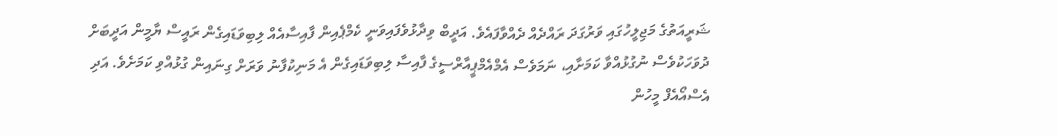ޝަރީއަތުގެ މަޖިލީހުގައި ވަރުގަދަ ރައްދެއް ދެއްވާފައެވެ. އަދީބް ވިދާޅުވެފައިވަނީ ކެމްޕެއިން ފާއިސާއެއް ލިބިވަޑައިގެން ރައީސް ޔާމީން އަދީބަށް ދުވަހަކުވެސް ނުގުޅުއްވާ ކަމަށާއި، ނަމަވެސް އެމްއެމްޕީއާރްސީގެ ފާއިސާ ލިބިވަޑައިގެން އެ މަނިކުފާނު ވަރަށް ގިނައިން ގުޅުއްވި ކަމަށެވެ. އަދި އެސްއޯއެފް މީހުން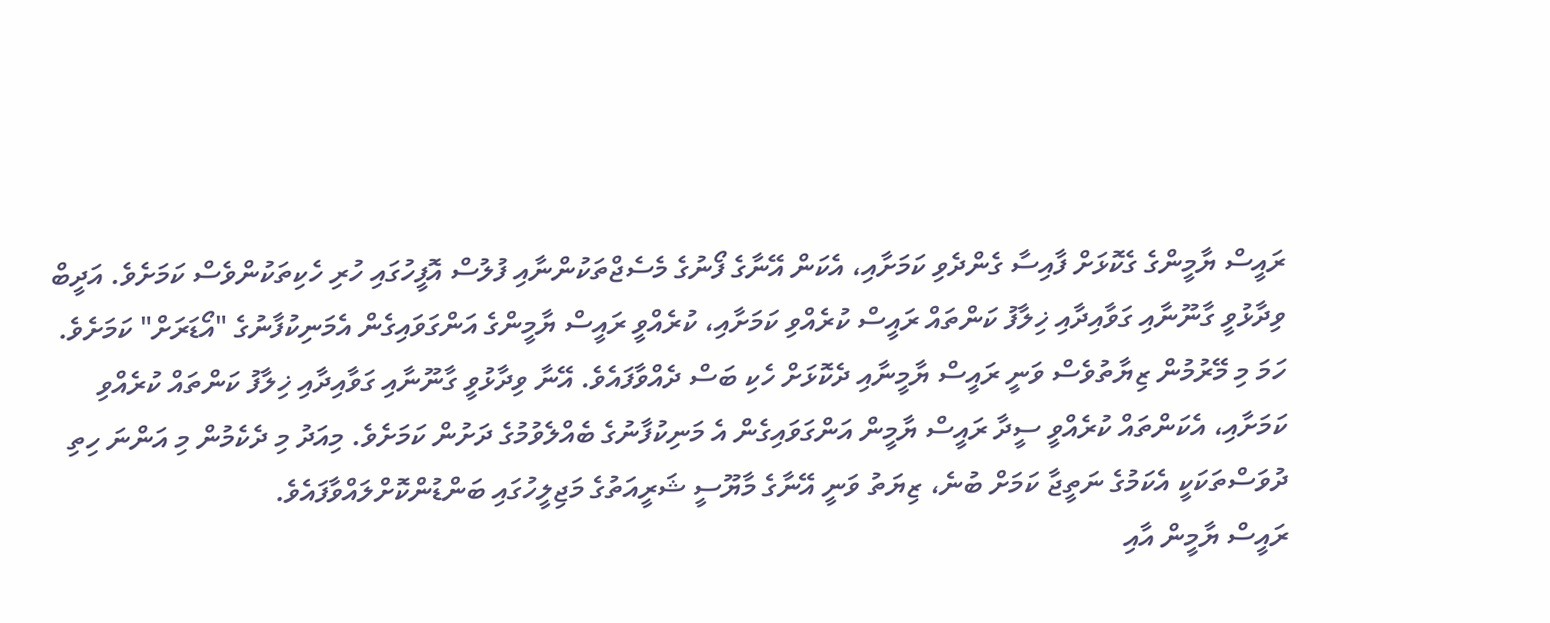ރައީސް ޔާމީންގެ ގެކޮޅަށް ފާއިސާ ގެންދެވި ކަމަށާއި، އެކަން އޭނާގެ ފޯނުގެ މެސެޖްތަކުންނާއި ފުލުސް އޮފީހުގައި ހުރި ހެކިތަކުންވެސް ކަމަށެވެ. އަދީބް ވިދާޅުވީ ގާނޫނާއި ގަވާއިދާއި ޚިލާފު ކަންތައް ރައީސް ކުރެއްވި ކަމަށާއި، ކުރެއްވީ ރައީސް ޔާމީންގެ އަންގަވައިގެން އެމަނިކުފާނުގެ "އޯޑަރަށް" ކަމަށެވެ.
ހަމަ މި މޭރުމުން ޒިޔާތުވެސް ވަނީ ރައީސް ޔާމީނާއި ދެކޮޅަށް ހެކި ބަސް ދެއްވާފައެވެ. އޭނާ ވިދާޅުވީ ގާނޫނާއި ގަވާއިދާއި ޚިލާފު ކަންތައް ކުރެއްވި ކަމަށާއި، އެކަންތައް ކުރެއްވީ ސީދާ ރައީސް ޔާމީން އަންގަވައިގެން އެ މަނިކުފާނުގެ ބެއްލެވުމުގެ ދަށުން ކަމަށެވެ. މިއަދު މި ދެކެމުން މި އަންނަ ހިތި ދުވަސްތަކަކީ އެކަމުގެ ނަތީޖާ ކަމަށް ބުނެ، ޒިޔަތު ވަނީ އޭނާގެ މާޔޫސީ ޝަރީއަތުގެ މަޖިލީހުގައި ބަންޑުންކޮށްލައްވާފައެވެ.
ރައީސް ޔާމީން އާއި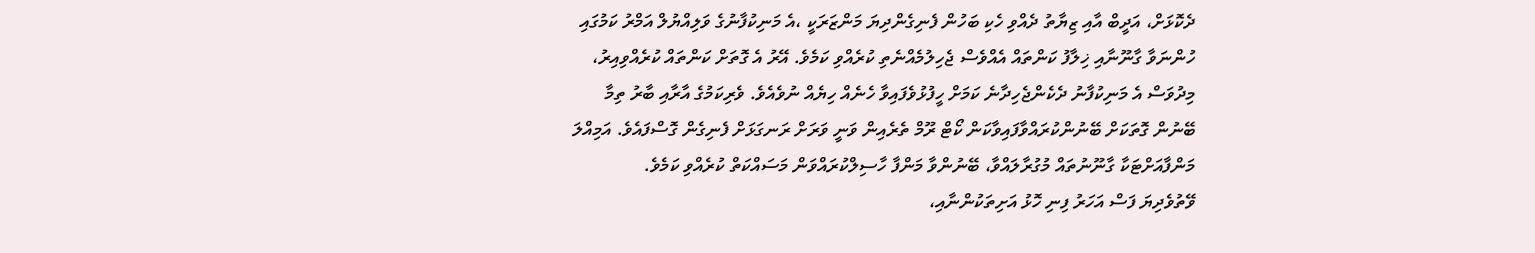ދެކޮޅަށް، އަދީބް އާއި ޒިޔާތު ދެއްވި ހެކި ބަހުން ފެނިގެންދިޔަ މަންޒަރަކީ ،އެ މަނިކުފާނުގެ ވަލިއްޔުލް އަމްރު ކަމުގައި ހުންނަވާ ގާނޫނާއި ޚިލާފު ކަންތައް އެއްވެސް ޖެހިލުމެއްނެތި ކުރެއްވި ކަމެވެ. އޭރު އެ ގޮތަށް ކަންތައް ކުރެއްވިއިރު، މިދުވަސް އެ މަނިކުފާނު ދެކެންޖެހިދާނެ ކަމަށް ހީފުޅުވެފައިވާ ހެނެއް ހިޔެއް ނުވެއެވެ. ވެރިކަމުގެ އާރާއި ބާރު ތިމާ ބޭނުން ގޮތަކަށް ބޭނުންކުރައްވާފައިވާކަން ކޯޓް ރޫމް ތެރެއިން ވަނީ ވަރަށް ރަނގަޅަށް ފެނިގެން ގޮސްފައެވެ. އަމިއްލަ މަންފާއަށްޓަކާ ގާނޫނުތައް މުގުރާލައްވާ، ބޭނުންވާ މަންފާ ހާސިލްކުރައްވަން މަސައްކަތް ކުރެއްވި ކަމެވެ.
ވޭތުވެދިޔަ ފަސް އަހަރު ފިނި ހޮޅު އަށިތަކުންނާއި،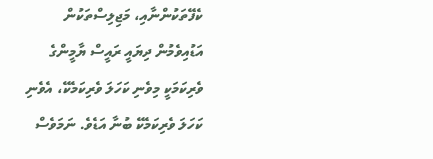ކެފޭތަކުންނާއި، މަޖިލިސްތަކުން އަޑުއިވެމުން ދިޔައީ ރައީސް ޔާމީންގެ ވެރިކަމަކީ މިވެނި ކަހަލަ ވެރިކަމެކޭ، އެވެނި ކަހަލަ ވެރިކަމެކޭ ބުނާ އަޑެވެ. ނަމަވެސް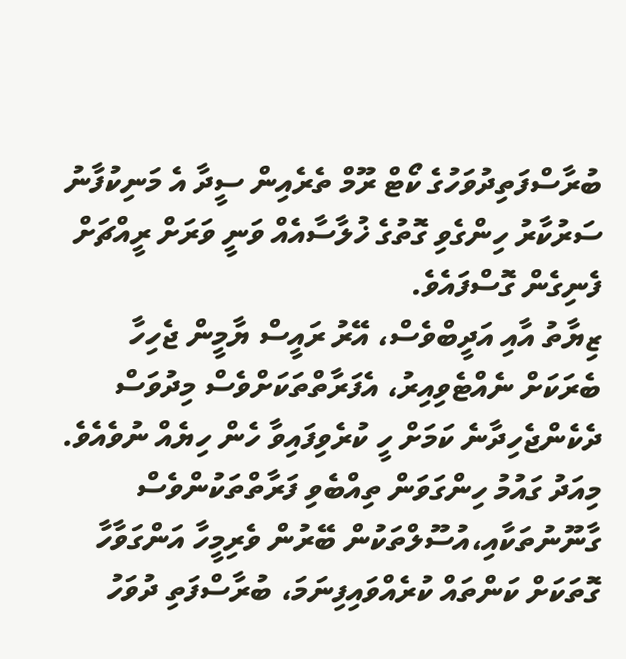ބުރާސްފަތިދުވަހުގެ ކޯޓް ރޫމް ތެރެއިން ސީދާ އެ މަނިކުފާނު ސަރުކާރު ހިންގެވި ގޮތުގެ ޚުލާސާއެއް ވަނީ ވަރަށް ރީއްޗަށް ފެނިގެން ގޮސްފައެވެ.
ޒިޔާތު އާއި އަދީބްވެސް، އޭރު ރައީސް ޔާމީން ޖެހިހާ ބެރަކަށް ނެއްޓެވިއިރު، އެފަރާތްތަކަށްވެސް މިދުވަސް ދެކެންޖެހިދާނެ ކަމަށް ހީ ކުރެވިފައިވާ ހެން ހިޔެއް ނުވެއެވެ.
މިއަދު ގައުމު ހިންގަވަން ތިއްބެވި ފަރާތްތަކުންވެސް ގާނޫނުތަކާއި،އުސޫލްތަކުން ބޭރުން ވެރިމީހާ އަންގަވާހާ ގޮތަކަށް ކަންތައް ކުރެއްވައިފިނަމަ، ބުރާސްފަތި ދުވަހު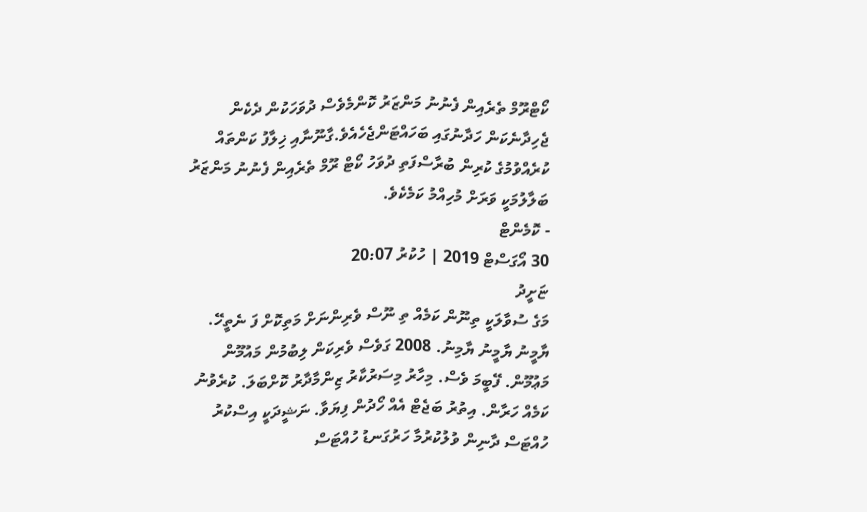ކޯޓްރޫމް ތެރެއިން ފެނުނު މަންޒަރު ކޮންމެވެސް ދުވަހަކުން ދެކެން ޖެހިދާނެކަން ހަދާނުގައި ބަހައްޓަންޖެހެއެވެ.ގާނޫނާއި ޚިލާފު ކަންތައް ކުރެއްވުމުގެ ކުރިން ބުރާސްފަތި ދުވަހު ކޯޓް ރޫމް ތެރެއިން ފެނުނު މަންޒަރު ބަލާލުމަކީ ވަރަށް މުހިއްމު ކަމެކެވެ.
- ކޮމެންޓް
30 އޯގަސްޓް 2019 | ހުކުރު 20:07
ޏަށީދު
މަގެ ސުވާލަކީ ތިނޫން ކަމެއް ތި ނޫސް ވެރިންނަށް މަތިކޮށް ފަ ނެތީހޭ. ޔާމީނު ޔާމީނު ޔާމިނު. 2008 ގަވެސް ވެރިކަން ލިބުމުން މައުމޫން މަޢުމޫން. ފޭބީމަ ވެސް. މިހާރު މިސަރުކާރު ޒިންމާދާރު ކޮށްބަލަ. ކުރެވުނު ކަމެއް ހަރާން. އިތުރު ބަޖެޓް އެއް ހޯދުން ފިޔަވާ. ނަޝީދަކީ އިސްކުރު ހުއްޓަސް ދާނިން ވުލުކުރުމާ ހަރުގަނޑު ހުއްޓަސް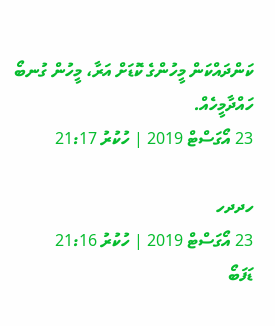ކަންދައްކަން މީހުންގެ ކޮޑަށް އަރާ، މީހުން ގުނބޯ ހައްދާމީހެއް.
23 އޯގަސްޓް 2019 | ހުކުރު 21:17

ހދދހ
23 އޯގަސްޓް 2019 | ހުކުރު 21:16
ޑަފަބޯ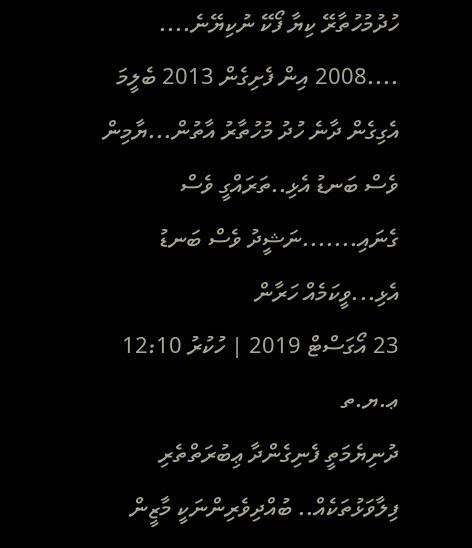ހުދުމުހުތާރޭ ކިޔާ ފޯކޭ ނުކިޔޭނެ.... ....2008 އިން ފެށިގެން 2013 ބެލީމަ އެގިގެން ދާނެ ހުދު މުހުތާރު އާތުން...ޔާމިން ވެސް ބަނޑު އެޅި..ތަރައްގީ ވެސް ގެނައި.......ނަޝީދު ވެސް ބަނޑު އެޅި...ވީކަމެއް ހަރާން
23 އޯގަސްޓް 2019 | ހުކުރު 12:10
ޢ.ޔ.ތ
ދުނިޔެމަތީ ފެނިގެންދާ ޢިބުރަތްތެރި ފިލާވަޅުތަކެއް.. ބުއްދިވެރިންނަކީ މާޒީން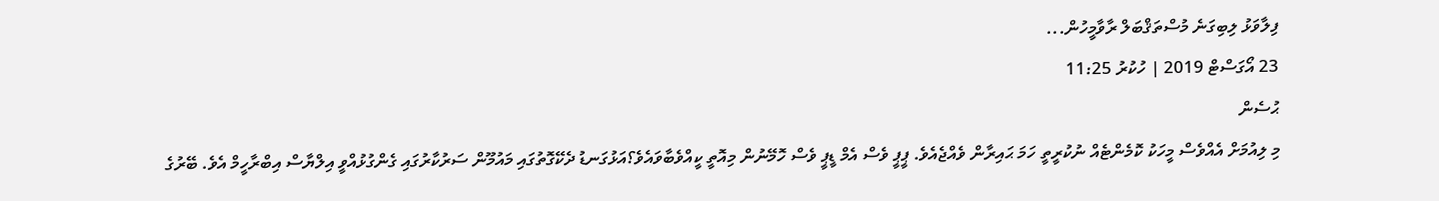ފިލާވަޅު ލިބިގަނެ މުސްތަޤްބަލް ރާވާމީހުން...
23 އޯގަސްޓް 2019 | ހުކުރު 11:25
ޙުސެން
މި ލިއުމަށް އެއްވެސް މީހަކު ކޮމެންޓެއް ނުކުރީތީ ހަމަ ޙައިރާން ވެއްޖެއެވެ. ޕީޕީ ވެސް އެމް ޑީޕީ ވެސް ހޮމޭނުން މިއޮތީ ކީއްވެބާވައެވެ؟އަޅުގަނޑު ދެކޭގޮތުގައި މައުމޫން ސަރުކާރުގައި ގެންގުޅުއްވީ އިލްޔާސް އިބްރާހީމް އެވެ. ބޭރުގެ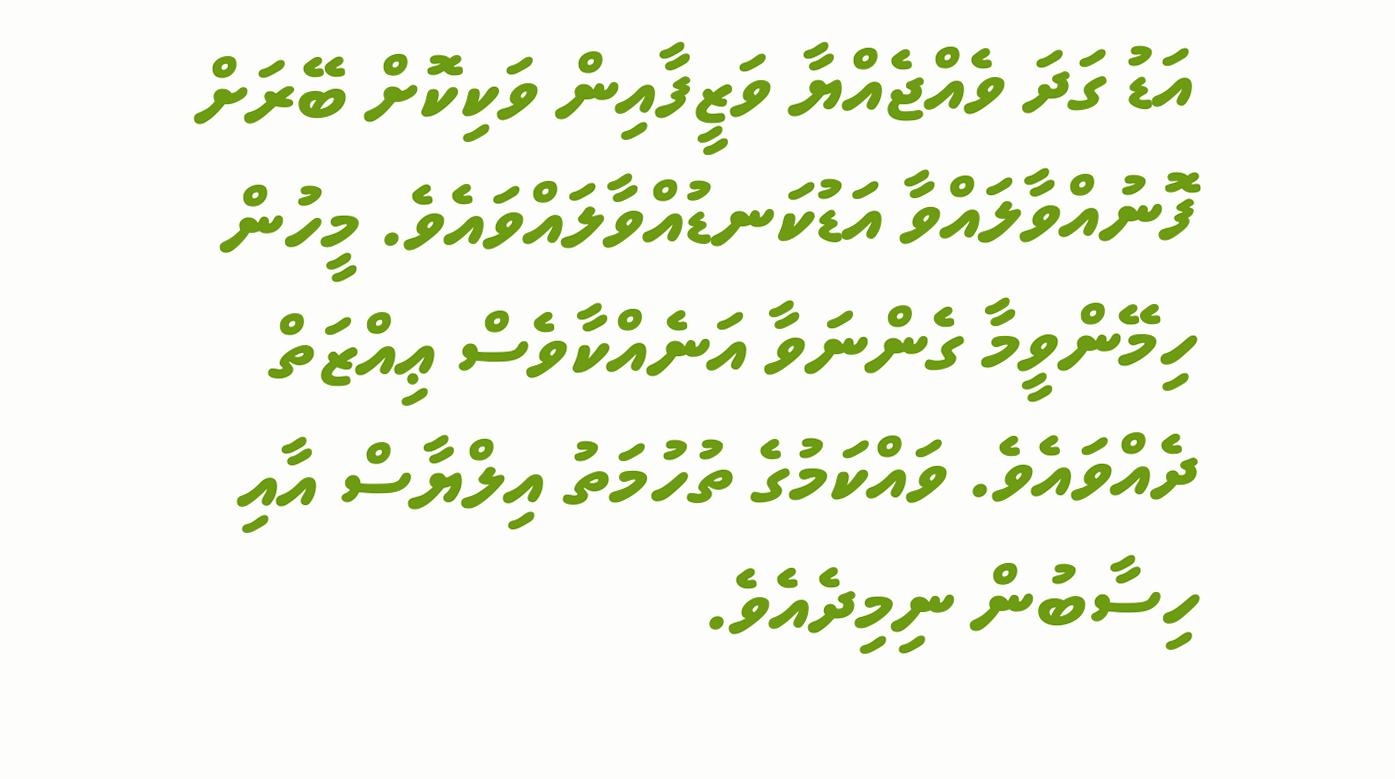އަޑު ގަދަ ވެއްޖެއްޔާ ވަޒީފާއިން ވަކިކޮށް ބޭރަށް ފޮނުއްވާލައްވާ އަޑުކަނޑުއްވާލައްވައެވެ. މީހުން ހިމޭންވީމާ ގެންނަވާ އަނެއްކާވެސް ޢިއްޒަތް ދެއްވައެވެ. ވައްކަމުގެ ތުހުމަތު އިލްޔާސް އާއި ހިސާބުން ނިމިދެއެވެ.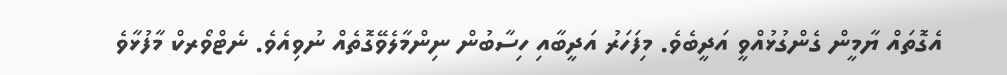އެގޮތައް ޔާމީން ގެންގުޅުއްވީ އަދީބެވެ. މިފަހަރު އަދީބާއި ހިސާބުން ނިންމާލެވޭގޮތެއް ނުވިއެވެ. ނެޓްވޯރކް މާފުޅާވެ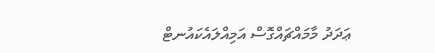ޢަދަދު މާމައްޗައްގޮސް އަމިއްލައެކައުނޓް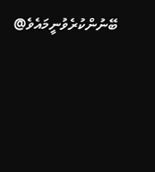ބޭނުންކުރެވުނީމައެވެ@